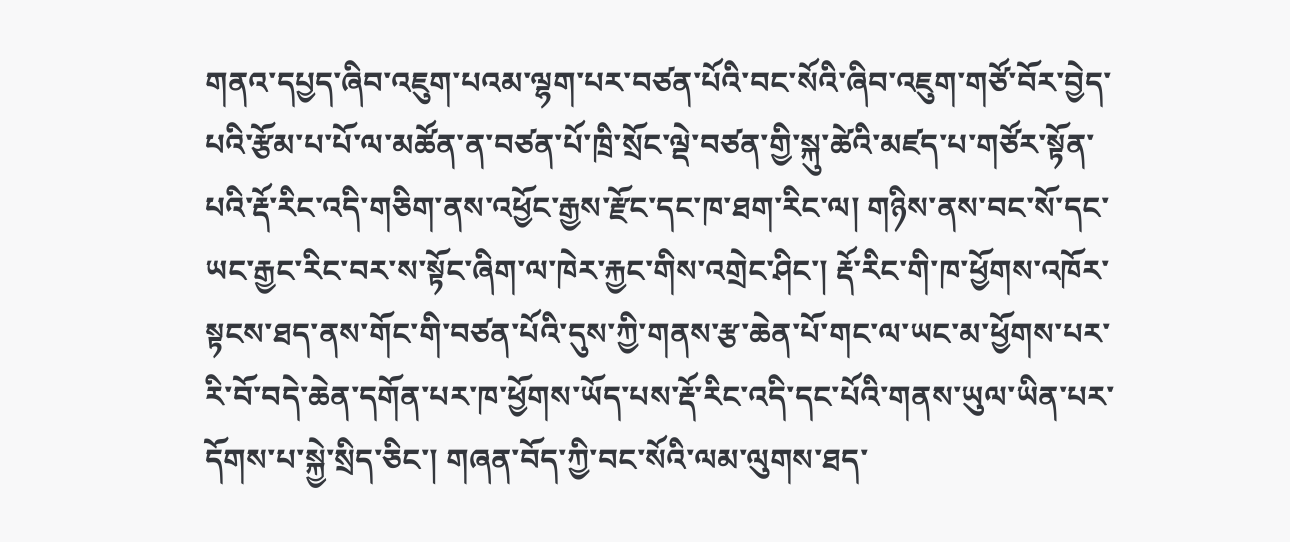གནའ་དཔྱད་ཞིབ་འཇུག་པའམ་ལྷག་པར་བཙན་པོའི་བང་སོའི་ཞིབ་འཇུག་གཙོ་བོར་བྱེད་པའི་རྩོམ་པ་པོ་ལ་མཚོན་ན་བཙན་པོ་ཁྲི་སྲོང་ལྡེ་བཙན་གྱི་སྐུ་ཚེའི་མཛད་པ་གཙོར་སྟོན་པའི་རྡོ་རིང་འདི་གཅིག་ནས་འཕྱོང་རྒྱས་རྫོང་དང་ཁ་ཐག་རིང་ལ། གཉིས་ནས་བང་སོ་དང་ཡང་རྒྱང་རིང་བར་ས་སྟོང་ཞིག་ལ་ཁེར་རྐྱང་གིས་འགྲེང་ཤིང་། རྡོ་རིང་གི་ཁ་ཕྱོགས་འཁོར་སྟངས་ཐད་ནས་གོང་གི་བཙན་པོའི་དུས་ཀྱི་གནས་རྩ་ཆེན་པོ་གང་ལ་ཡང་མ་ཕྱོགས་པར་རི་བོ་བདེ་ཆེན་དགོན་པར་ཁ་ཕྱོགས་ཡོད་པས་རྡོ་རིང་འདི་དང་པོའི་གནས་ཡུལ་ཡིན་པར་དོགས་པ་སྐྱེ་སྲིད་ཅིང་། གཞན་བོད་ཀྱི་བང་སོའི་ལམ་ལུགས་ཐད་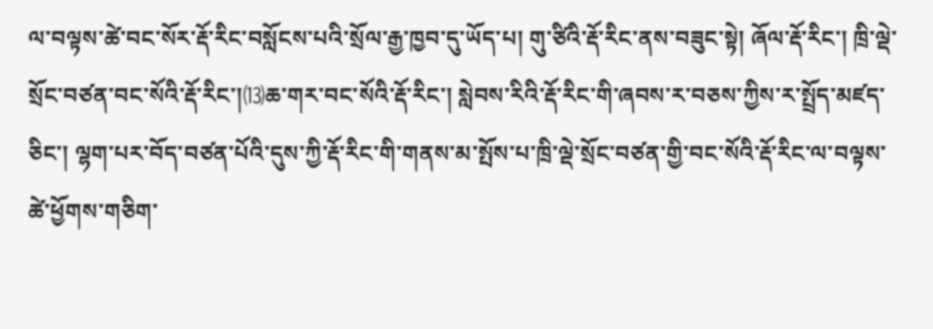ལ་བལྟས་ཚེ་བང་སོར་རྡོ་རིང་བསློངས་པའི་སྲོལ་རྒྱ་ཁྱབ་དུ་ཡོད་པ། གུ་ཙིའི་རྡོ་རིང་ནས་བཟུང་སྟེ། ཞོལ་རྡོ་རིང་། ཁྲི་ལྡེ་སྲོང་བཙན་བང་སོའི་རྡོ་རིང་།⒀ཆ་གར་བང་སོའི་རྡོ་རིང་། སླེབས་རིའི་རྡོ་རིང་གི་ཞབས་ར་བཅས་ཀྱིས་ར་སྤྲོད་མཛད་ཅིང་། ལྷག་པར་བོད་བཙན་པོའི་དུས་ཀྱི་རྡོ་རིང་གི་གནས་མ་སྤོས་པ་ཁྲི་ལྡེ་སྲོང་བཙན་གྱི་བང་སོའི་རྡོ་རིང་ལ་བལྟས་ཚེ་ཕྱོགས་གཅིག་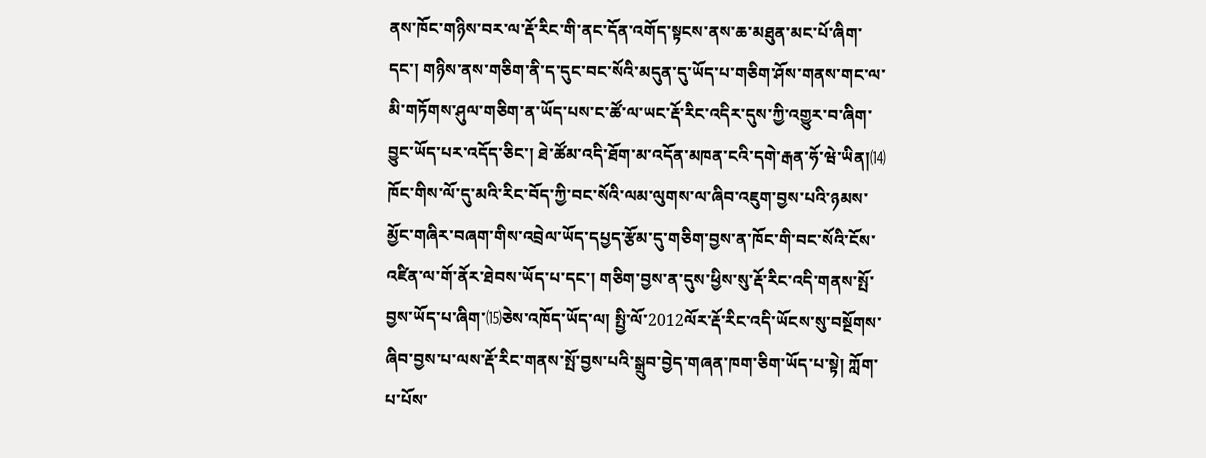ནས་ཁོང་གཉིས་བར་ལ་རྡོ་རིང་གི་ནང་དོན་འགོད་སྟངས་ནས་ཆ་མཐུན་མང་པོ་ཞིག་དང་། གཉིས་ནས་གཅིག་ནི་ད་དུང་བང་སོའི་མདུན་དུ་ཡོད་པ་གཅིག་ཤོས་གནས་གང་ལ་མི་གཏོགས་ཤུལ་གཅིག་ན་ཡོད་པས་ང་ཚོ་ལ་ཡང་རྡོ་རིང་འདིར་དུས་ཀྱི་འགྱུར་བ་ཞིག་བྱུང་ཡོད་པར་འདོད་ཅིང་། ཐེ་ཚོམ་འདི་ཐོག་མ་འདོན་མཁན་ངའི་དགེ་རྒན་ཧོ་ཝེ་ཡིན།⒁ ཁོང་གིས་ལོ་དུ་མའི་རིང་བོད་ཀྱི་བང་སོའི་ལམ་ལུགས་ལ་ཞིབ་འཇུག་བྱས་པའི་ཉམས་མྱོང་གཞིར་བཞག་གིས་འབྲེལ་ཡོད་དཔྱད་རྩོམ་དུ་གཅིག་བྱས་ན་ཁོང་གི་བང་སོའི་ངོས་འཛིན་ལ་གོ་ནོར་ཐེབས་ཡོད་པ་དང་། གཅིག་བྱས་ན་དུས་ཕྱིས་སུ་རྡོ་རིང་འདི་གནས་སྤོ་བྱས་ཡོད་པ་ཞིག་⒂ཅེས་འཁོད་ཡོད་ལ། སྤྱི་ལོ་2012ལོར་རྡོ་རིང་འདི་ཡོངས་སུ་བསྔོགས་ཞིབ་བྱས་པ་ལས་རྡོ་རིང་གནས་སྤོ་བྱས་པའི་སྒྲུབ་བྱེད་གཞན་ཁག་ཅིག་ཡོད་པ་སྟེ། ཀློག་པ་པོས་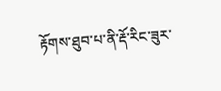རྟོགས་ཐུབ་པ་ནི་རྡོ་རིང་ཟུར་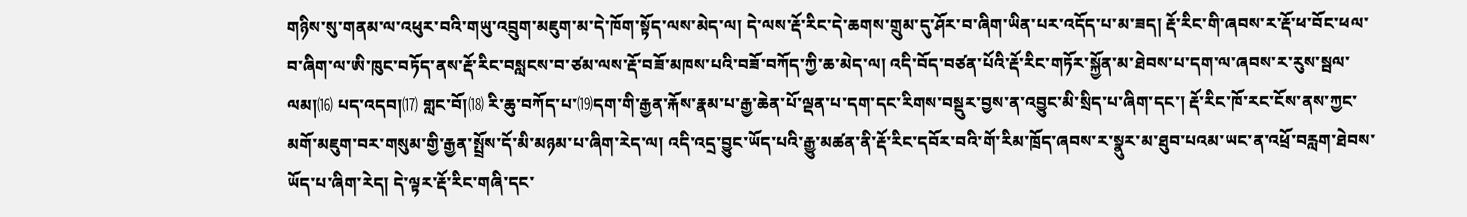གཉིས་སུ་གནམ་ལ་འཕུར་བའི་གཡུ་འབྲུག་མཇུག་མ་དེ་ཁོག་སྟོད་ལས་མེད་ལ། དེ་ལས་རྡོ་རིང་དེ་ཆགས་གྲུམ་དུ་ཤོར་བ་ཞིག་ཡིན་པར་འདོད་པ་མ་ཟད། རྡོ་རིང་གི་ཞབས་ར་རྡོ་ཕ་བོང་ཕལ་བ་ཞིག་ལ་ཨི་ཁུང་བཏོད་ནས་རྡོ་རིང་བསླངས་བ་ཙམ་ལས་རྡོ་བཟོ་མཁས་པའི་བཟོ་བཀོད་ཀྱི་ཆ་མེད་ལ། འདི་བོད་བཙན་པོའི་རྡོ་རིང་གཏོར་སྐྱོན་མ་ཐེབས་པ་དག་ལ་ཞབས་ར་རུས་སྦལ་ལམ།⒃ པད་འདབ།⒄ གླང་བོ།⒅ རི་ཆུ་བཀོད་པ་⒆དག་གི་རྒྱན་རྐོས་རྣམ་པ་རྒྱ་ཆེན་པོ་ལྡན་པ་དག་དང་རིགས་བསྡུར་བྱས་ན་འབྱུང་མི་སྲིད་པ་ཞིག་དང་། རྡོ་རིང་ཁོ་རང་ངོས་ནས་ཀྱང་མགོ་མཇུག་བར་གསུམ་གྱི་རྒྱན་སྤྲོས་དོ་མི་མཉམ་པ་ཞིག་རེད་ལ། འདི་འདྲ་བྱུང་ཡོད་པའི་རྒྱུ་མཚན་ནི་རྡོ་རིང་དབོར་བའི་གོ་རིམ་ཁྲོད་ཞབས་ར་སྣུར་མ་ཐུབ་པའམ་ཡང་ན་འཕྲོ་བརླག་ཐེབས་ཡོད་པ་ཞིག་རེད། དེ་ལྟར་རྡོ་རིང་གཞི་དང་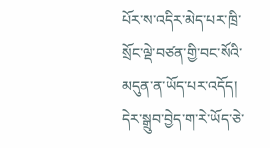པོར་ས་འདིར་མེད་པར་ཁྲི་སྲོང་ལྡེ་བཙན་གྱི་བང་སོའི་མདུན་ན་ཡོད་པར་འདོད། དེར་སྒྲུབ་བྱེད་ག་རེ་ཡོད་ཅེ་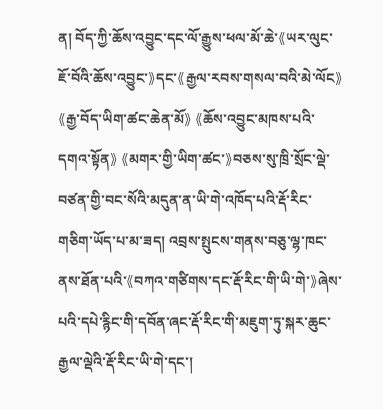ན། བོད་ཀྱི་ཆོས་འབྱུང་དང་ལོ་རྒྱུས་ཕལ་མོ་ཆེ་《ཡར་ལུང་ཇོ་བོའི་ཆོས་འབྱུང་》དང་《རྒྱལ་རབས་གསལ་བའི་མེ་ལོང》 《རྒྱ་བོད་ཡིག་ཚང་ཆེན་མོ》 《ཆོས་འབྱུང་མཁས་པའི་དགའ་སྟོན》 《མགར་གྱི་ཡིག་ཚང་》བཅས་སུ་ཁྲི་སྲོང་ལྡེ་བཙན་གྱི་བང་སོའི་མདུན་ན་ཡི་གེ་འཁོད་པའི་རྡོ་རིང་གཅིག་ཡོད་པ་མ་ཟད། འབྲས་སྤུངས་གནས་བཅུ་ལྷ་ཁང་ནས་ཐོན་པའི་《བཀའ་གཙིགས་དང་རྡོ་རིང་གི་ཡི་གེ་》ཞེས་པའི་དཔེ་རྙིང་གི་དབོན་ཞང་རྡོ་རིང་གི་མཇུག་ཏུ་སྐར་ཆུང་རྒྱལ་ལྡེའི་རྡོ་རིང་ཡི་གེ་དང་།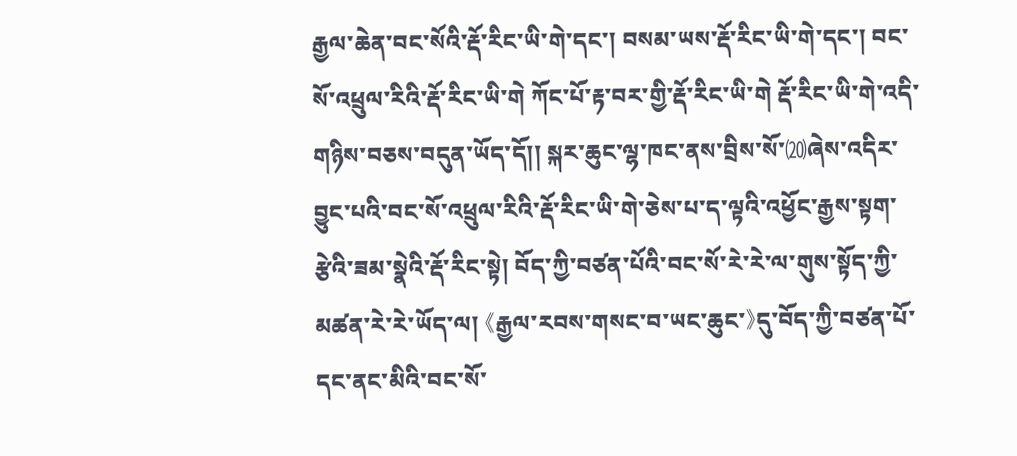རྒྱལ་ཆེན་བང་སོའི་རྡོ་རིང་ཡི་གེ་དང་། བསམ་ཡས་རྡོ་རིང་ཡི་གེ་དང་། བང་སོ་འཕྲུལ་རིའི་རྡོ་རིང་ཡི་གེ ཀོང་པོ་རྟ་བར་གྱི་རྡོ་རིང་ཡི་གེ རྡོ་རིང་ཡི་གེ་འདི་གཉིས་བཅས་བདུན་ཡོད་དོ།། སྐར་ཆུང་ལྷ་ཁང་ནས་བྲིས་སོ་⒇ཞེས་འདིར་བྱུང་པའི་བང་སོ་འཕྲུལ་རིའི་རྡོ་རིང་ཡི་གེ་ཅེས་པ་ད་ལྟའི་འཕྱོང་རྒྱས་སྟག་རྩེའི་ཟམ་སྣེའི་རྡོ་རིང་སྟེ། བོད་ཀྱི་བཙན་པོའི་བང་སོ་རེ་རེ་ལ་གུས་སྟོད་ཀྱི་མཚན་རེ་རེ་ཡོད་ལ། 《རྒྱལ་རབས་གསང་བ་ཡང་ཆུང་》དུ་བོད་ཀྱི་བཙན་པོ་དང་ནང་མིའི་བང་སོ་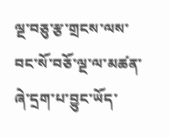ལྔ་བཅུ་རྩ་གྲངས་ལས་བང་སོ་བཅོ་ལྔ་ལ་མཚན་ཞེ་དྲག་པ་བྱུང་ཡོད་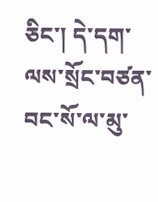ཅིང་། དེ་དག་ལས་སྲོང་བཙན་བང་སོ་ལ་མུ་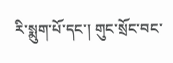རི་སྨུག་པོ་དང་། གུང་སྲོང་བང་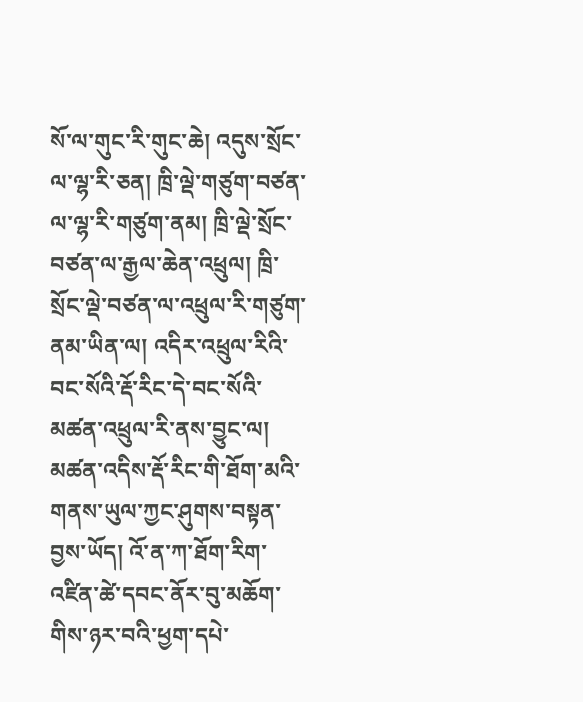སོ་ལ་གུང་རི་གུང་ཆེ། འདུས་སྲོང་ལ་ལྷ་རི་ཅན། ཁྲི་ལྡེ་གཙུག་བཙན་ལ་ལྷ་རི་གཙུག་ནམ། ཁྲི་ལྡེ་སྲོང་བཙན་ལ་རྒྱལ་ཆེན་འཕྲུལ། ཁྲི་སྲོང་ལྡེ་བཙན་ལ་འཕྲུལ་རི་གཙུག་ནམ་ཡིན་ལ། འདིར་འཕྲུལ་རིའི་བང་སོའི་རྡོ་རིང་དེ་བང་སོའི་མཚན་འཕྲུལ་རི་ནས་བྱུང་ལ། མཚན་འདིས་རྡོ་རིང་གི་ཐོག་མའི་གནས་ཡུལ་ཀྱང་ཤུགས་བསྟན་བྱས་ཡོད། འོ་ན་ཀ་ཐོག་རིག་འཛིན་ཚེ་དབང་ནོར་བུ་མཆོག་གིས་ཉར་བའི་ཕྱག་དཔེ་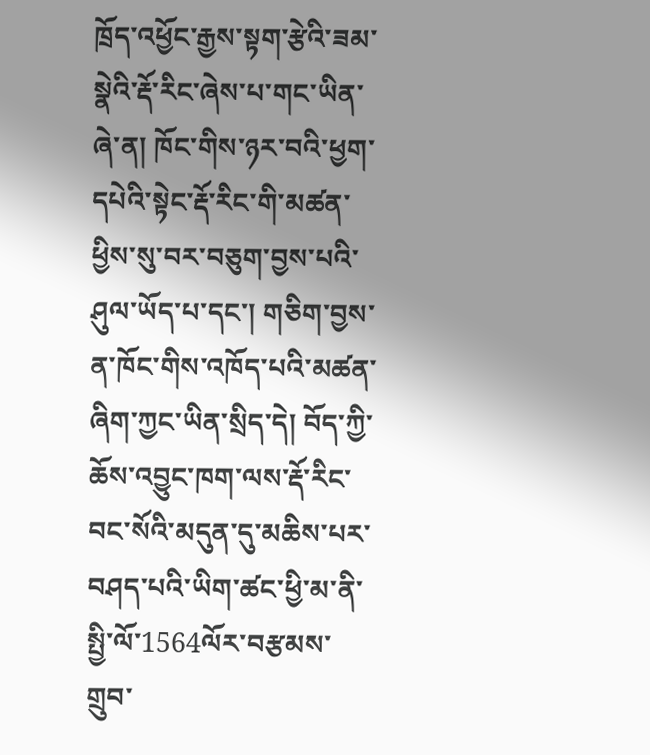ཁྲོད་འཕྱོང་རྒྱས་སྟག་རྩེའི་ཟམ་སྣེའི་རྡོ་རིང་ཞེས་པ་གང་ཡིན་ཞེ་ན། ཁོང་གིས་ཉར་བའི་ཕྱག་དཔེའི་སྟེང་རྡོ་རིང་གི་མཚན་ཕྱིས་སུ་བར་བཅུག་བྱས་པའི་ཤུལ་ཡོད་པ་དང་། གཅིག་བྱས་ན་ཁོང་གིས་འཁོད་པའི་མཚན་ཞིག་ཀྱང་ཡིན་སྲིད་དེ། བོད་ཀྱི་ཆོས་འབྱུང་ཁག་ལས་རྡོ་རིང་བང་སོའི་མདུན་དུ་མཆིས་པར་བཤད་པའི་ཡིག་ཚང་ཕྱི་མ་ནི་སྤྱི་ལོ་1564ལོར་བརྩམས་གྲུབ་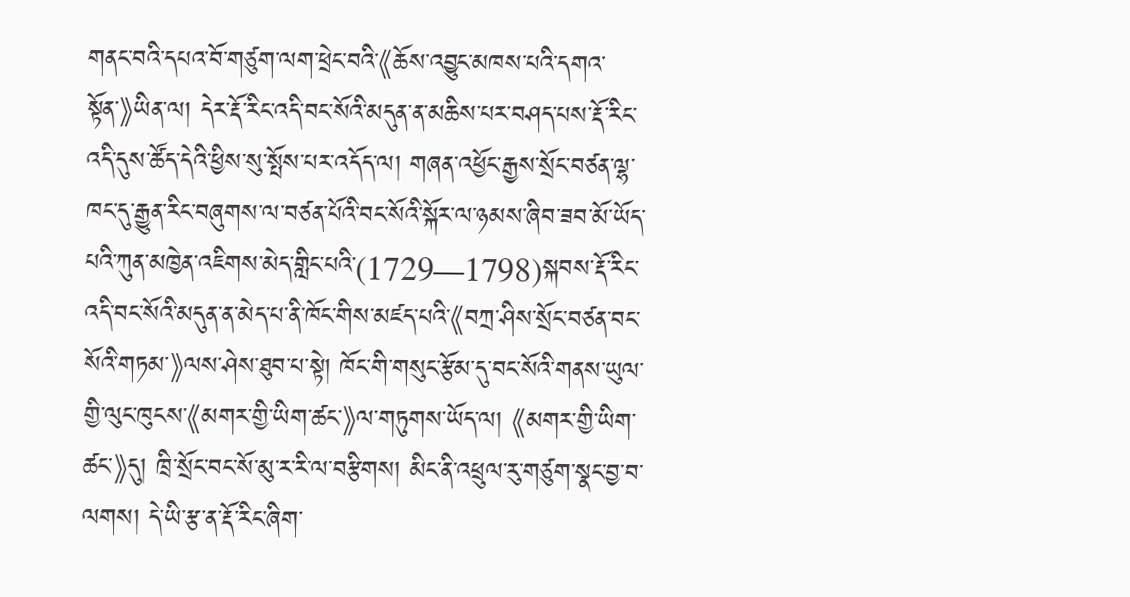གནང་བའི་དཔའ་བོ་གཙུག་ལག་ཕྲེང་བའི་《ཆོས་འབྱུང་མཁས་པའི་དགའ་སྟོན་》ཡིན་ལ། དེར་རྡོ་རིང་འདི་བང་སོའི་མདུན་ན་མཆིས་པར་བཤད་པས་རྡོ་རིང་འདི་དུས་ཚོད་དེའི་ཕྱིས་སུ་སྤོས་པར་འདོད་ལ། གཞན་འཕྱོང་རྒྱས་སྲོང་བཙན་ལྷ་ཁང་དུ་རྒྱུན་རིང་བཞུགས་ལ་བཙན་པོའི་བང་སོའི་སྐོར་ལ་ཉམས་ཞིབ་ཟབ་མོ་ཡོད་པའི་ཀུན་མཁྱེན་འཇིགས་མེད་གླིང་པའི་(1729—1798)སྐབས་རྡོ་རིང་འདི་བང་སོའི་མདུན་ན་མེད་པ་ནི་ཁོང་གིས་མཛད་པའི་《བཀྲ་ཤིས་སྲོང་བཙན་བང་སོའི་གཏམ་》ལས་ཤེས་ཐུབ་པ་སྟེ། ཁོང་གི་གསུང་རྩོམ་དུ་བང་སོའི་གནས་ཡུལ་གྱི་ལུང་ཁུངས་《མགར་གྱི་ཡིག་ཚང་》ལ་གཏུགས་ཡོད་ལ། 《མགར་གྱི་ཡིག་ཚང་》དུ། ཁྲི་སྲོང་བང་སོ་མུ་ར་རི་ལ་བརྩིགས། མིང་ནི་འཕྲུལ་རུ་གཙུག་སྣང་བྱ་བ་ལགས། དེ་ཡི་རྩ་ན་རྡོ་རིང་ཞིག་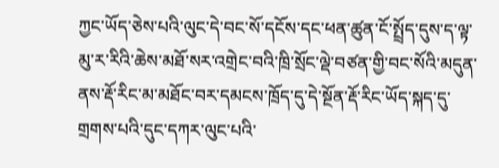ཀྱང་ཡོད་ཅེས་པའི་ལུང་དེ་བང་སོ་དངོས་དང་ཕན་ཚུན་ངོ་སྤྲོད་དུས་ད་ལྟ་མུ་ར་རིའི་ཆེས་མཐོ་སར་འགྲེང་བའི་ཁྲི་སྲོང་ལྡེ་བཙན་གྱི་བང་སོའི་མདུན་ནས་རྡོ་རིང་མ་མཐོང་བར་དམངས་ཁྲོད་དུ་དེ་སྔོན་རྡོ་རིང་ཡོད་སྐད་དུ་གྲགས་པའི་དུང་དཀར་ལུང་པའི་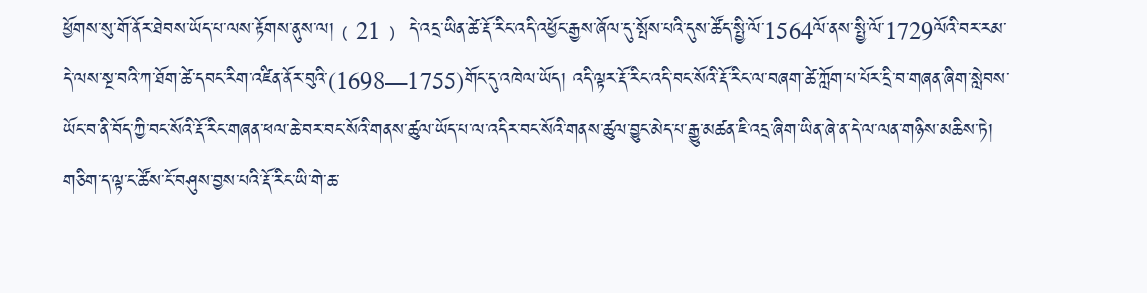ཕྱོགས་སུ་གོ་ནོར་ཐེབས་ཡོད་པ་ལས་རྟོགས་ནུས་ལ།﹙21﹚ དེ་འདྲ་ཡིན་ཚེ་རྡོ་རིང་འདི་འཕྱོང་རྒྱས་ཞོལ་དུ་སྤོས་པའི་དུས་ཚོད་སྤྱི་ལོ་1564ལོ་ནས་སྤྱི་ལོ་1729ལོའི་བར་རམ་དེ་ལས་སྔ་བའི་ཀ་ཐོག་ཚེ་དབང་རིག་འཛིན་ནོར་བུའི་(1698—1755)གོང་དུ་འཁེལ་ཡོད། འདི་ལྟར་རྡོ་རིང་འདི་བང་སོའི་རྡོ་རིང་ལ་བཞག་ཚེ་ཀློག་པ་པོར་དྲི་བ་གཞན་ཞིག་སླེབས་ཡོང་བ་ནི་བོད་ཀྱི་བང་སོའི་རྡོ་རིང་གཞན་ཕལ་ཆེ་བར་བང་སོའི་གནས་ཚུལ་ཡོད་པ་ལ་འདིར་བང་སོའི་གནས་ཚུལ་བྱུང་མེད་པ་རྒྱུ་མཚན་ཇི་འདྲ་ཞིག་ཡིན་ཞེ་ན་དེ་ལ་ལན་གཉིས་མཆིས་ཏེ། གཅིག་ད་ལྟ་ང་ཚོས་ངོ་བཤུས་བྱས་པའི་རྡོ་རིང་ཡི་གེ་ཆ་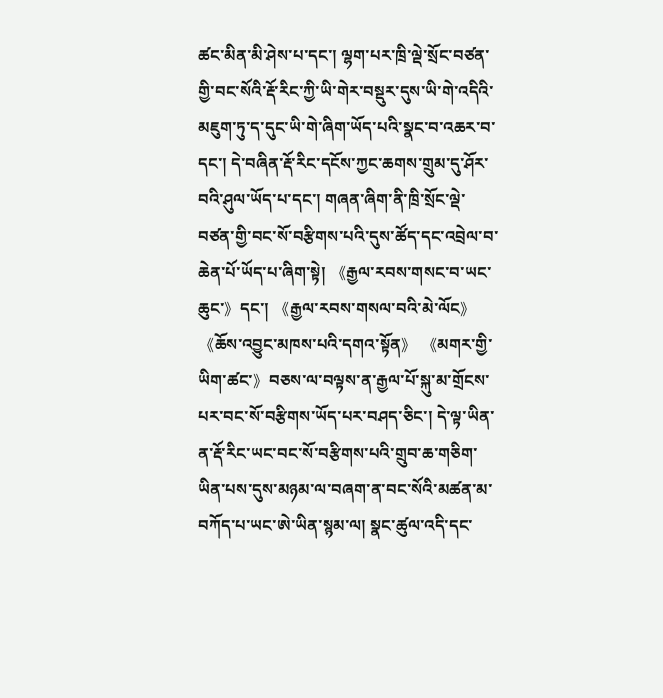ཚང་མིན་མི་ཤེས་པ་དང་། ལྷག་པར་ཁྲི་ལྡེ་སྲོང་བཙན་གྱི་བང་སོའི་རྡོ་རིང་ཀྱི་ཡི་གེར་བསྡུར་དུས་ཡི་གེ་འདིའི་མཇུག་ཏུ་ད་དུང་ཡི་གེ་ཞིག་ཡོད་པའི་སྣང་བ་འཆར་བ་དང་། དེ་བཞིན་རྡོ་རིང་དངོས་ཀྱང་ཆགས་གྲུམ་དུ་ཤོར་བའི་ཤུལ་ཡོད་པ་དང་། གཞན་ཞིག་ནི་ཁྲི་སྲོང་ལྡེ་བཙན་གྱི་བང་སོ་བརྩིགས་པའི་དུས་ཚོད་དང་འབྲེལ་བ་ཆེན་པོ་ཡོད་པ་ཞིག་སྟེ། 《རྒྱལ་རབས་གསང་བ་ཡང་ཆུང་》དང་། 《རྒྱལ་རབས་གསལ་བའི་མེ་ལོང》 《ཆོས་འབྱུང་མཁས་པའི་དགའ་སྟོན》 《མགར་གྱི་ཡིག་ཚང་》བཅས་ལ་བལྟས་ན་རྒྱལ་པོ་སྐུ་མ་གྲོངས་པར་བང་སོ་བརྩིགས་ཡོད་པར་བཤད་ཅིང་། དེ་ལྟ་ཡིན་ན་རྡོ་རིང་ཡང་བང་སོ་བརྩིགས་པའི་གྲུབ་ཆ་གཅིག་ཡིན་པས་དུས་མཉམ་ལ་བཞག་ན་བང་སོའི་མཚན་མ་བཀོད་པ་ཡང་ཨེ་ཡིན་སྙམ་ལ། སྣང་ཚུལ་འདི་དང་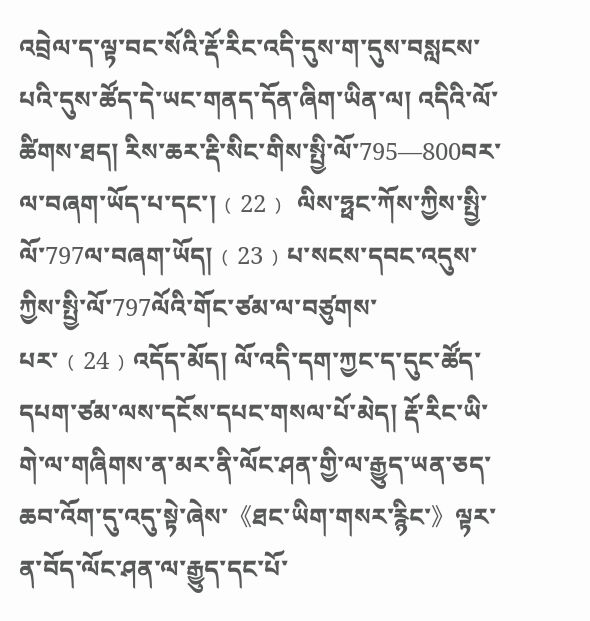འབྲེལ་ད་ལྟ་བང་སོའི་རྡོ་རིང་འདི་དུས་ག་དུས་བསླངས་པའི་དུས་ཚོད་དེ་ཡང་གནད་དོན་ཞིག་ཡིན་ལ། འདིའི་ལོ་ཚིགས་ཐད། རིས་ཆར་རྡི་སིང་གིས་སྤྱི་ལོ་795—800བར་ལ་བཞག་ཡོད་པ་དང་།﹙22﹚ ལིས་ཧྥང་ཀོས་ཀྱིས་སྤྱི་ལོ་797ལ་བཞག་ཡོད།﹙23﹚པ་སངས་དབང་འདུས་ཀྱིས་སྤྱི་ལོ་797ལོའི་གོང་ཙམ་ལ་བཙུགས་པར་﹙24﹚འདོད་མོད། ལོ་འདི་དག་ཀྱང་ད་དུང་ཚོད་དཔག་ཙམ་ལས་དངོས་དཔང་གསལ་པོ་མེད། རྡོ་རིང་ཡི་གེ་ལ་གཞིགས་ན་མར་ནི་ལོང་ཤན་གྱི་ལ་རྒྱུད་ཡན་ཅད་ཆབ་འོག་དུ་འདུ་སྟེ་ཞེས་《ཐང་ཡིག་གསར་རྙིང་》ལྟར་ན་བོད་ལོང་ཤན་ལ་རྒྱུད་དང་པོ་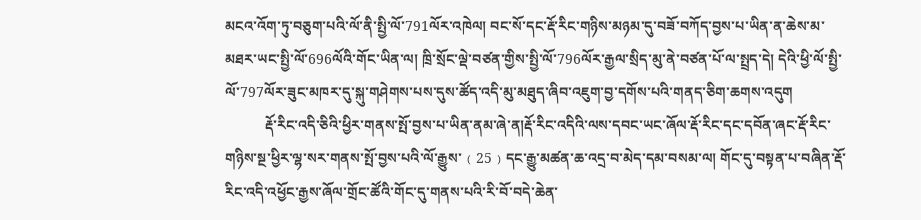མངའ་འོག་ཏུ་བཅུག་པའི་ལོ་ནི་སྤྱི་ལོ་791ལོར་འཁེལ། བང་སོ་དང་རྡོ་རིང་གཉིས་མཉམ་དུ་བཟོ་བཀོད་བྱས་པ་ཡིན་ན་ཆེས་མ་མཐར་ཡང་སྤྱི་ལོ་696ལོའི་གོང་ཡིན་ལ། ཁྲི་སྲོང་ལྡེ་བཙན་གྱིས་སྤྱི་ལོ་796ལོར་རྒྱལ་སྲིད་མུ་ནེ་བཙན་པོ་ལ་སྤྲད་དེ། དེའི་ཕྱི་ལོ་སྤྱི་ལོ་797ལོར་ཟུང་མཁར་དུ་སྐུ་གཤེགས་པས་དུས་ཚོད་འདི་མུ་མཐུད་ཞིབ་འཇུག་བྱ་དགོས་པའི་གནད་ཅིག་ཆགས་འདུག
           རྡོ་རིང་འདི་ཅིའི་ཕྱིར་གནས་སྤོ་བྱས་པ་ཡིན་ནམ་ཞེ་ན།རྡོ་རིང་འདིའི་ལས་དབང་ཡང་ཞོལ་རྡོ་རིང་དང་དབོན་ཞང་རྡོ་རིང་གཉིས་སྔ་ཕྱིར་ལྷ་སར་གནས་སྤོ་བྱས་པའི་ལོ་རྒྱུས་﹙25﹚དང་རྒྱུ་མཚན་ཆ་འདྲ་བ་མེད་དམ་བསམ་ལ། གོང་དུ་བསྟན་པ་བཞིན་རྡོ་རིང་འདི་འཕྱོང་རྒྱས་ཞོལ་གྲོང་ཚོའི་གོང་དུ་གནས་པའི་རི་བོ་བདེ་ཆེན་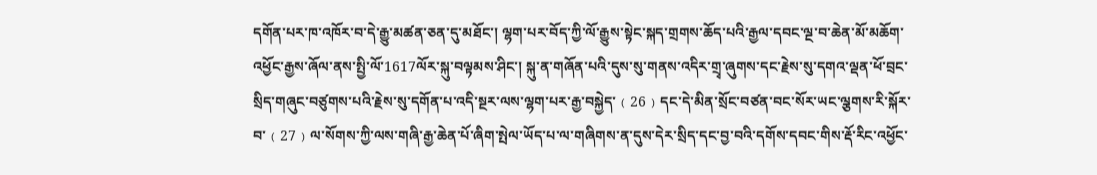དགོན་པར་ཁ་འཁོར་བ་དེ་རྒྱུ་མཚན་ཅན་དུ་མཐོང་། ལྷག་པར་བོད་ཀྱི་ལོ་རྒྱུས་སྟེང་སྐད་གྲགས་ཆོད་པའི་རྒྱལ་དབང་ལྔ་བ་ཆེན་མོ་མཆོག་འཕྱོང་རྒྱས་ཞོལ་ནས་སྤྱི་ལོ་1617ལོར་སྐུ་བལྟམས་ཤིང་། སྐུ་ན་གཞོན་པའི་དུས་སུ་གནས་འདིར་གྲྭ་ཞུགས་དང་རྗེས་སུ་དགའ་ལྡན་ཕོ་བྲང་སྲིད་གཞུང་བཙུགས་པའི་རྗེས་སུ་དགོན་པ་འདི་སྔར་ལས་ལྷག་པར་རྒྱ་བསྐྱེད་﹙26﹚དང་དེ་མིན་སྲོང་བཙན་བང་སོར་ཡང་ལྕགས་རི་སྐོར་བ་﹙27﹚ལ་སོགས་ཀྱི་ལས་གཞི་རྒྱ་ཆེན་པོ་ཞིག་སྤེལ་ཡོད་པ་ལ་གཞིགས་ན་དུས་དེར་སྲིད་དང་བྱ་བའི་དགོས་དབང་གིས་རྡོ་རིང་འཕྱོང་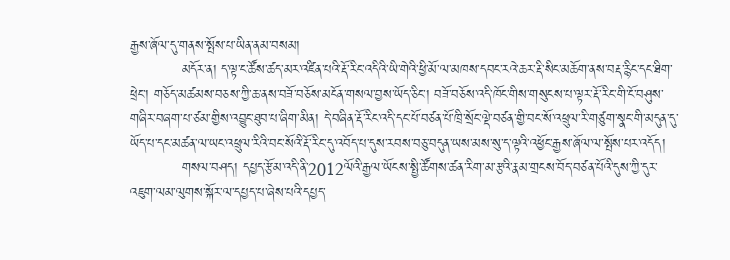རྒྱས་ཞོལ་དུ་གནས་སྤོས་པ་ཡིན་ནམ་བསམ།
           མདོར་ན། ད་ལྟ་ང་ཚོས་ཚད་མར་འཛིན་པའི་རྡོ་རིང་འདིའི་ཡི་གེའི་ཕྱི་མོ་ལ་མཁས་དབང་རའེ་ཆར་རྡི་སིང་མཆོག་ནས་བརྡ་རྙིང་དང་ཐིག་ཕྲེང་། གཅོད་མཚམས་བཅས་ཀྱི་ཆ་ནས་བཟོ་བཅོས་མངོན་གསལ་བྱས་ཡོད་ཅིང་། བཟོ་བཅོས་འདི་ཁོང་གིས་གསུངས་པ་ལྟར་རྡོ་རིང་གི་ངོ་བཤུས་གཞིར་བཞག་པ་ཙམ་གྱིས་འབྱུང་ཐུབ་པ་ཞིག་མིན། དེ་བཞིན་རྡོ་རིང་འདི་དང་པོ་བཙན་པོ་ཁྲི་སྲོང་ལྡེ་བཙན་གྱི་བང་སོ་འཕྲུལ་རི་གཙུག་སྣང་གི་མདུན་དུ་ཡོད་པ་དང་མཚན་ལ་ཡང་འཕྲུལ་རིའི་བང་སོའི་རྡོ་རིང་དུ་འབོད་པ་དུས་རབས་བཅུ་བདུན་ཡས་མས་སུ་ད་ལྟའི་འཕྱོང་རྒྱས་ཞོལ་ལ་སྤོས་པར་འདོད།
           གསལ་བཤད། དཔྱད་རྩོམ་འདི་ནི་2012ལོའི་རྒྱལ་ཡོངས་སྤྱི་ཚོགས་ཚན་རིག་མ་རྩའི་རྣམ་གྲངས་བོད་བཙན་པོའི་དུས་ཀྱི་དུར་འཇུག་ལམ་ལུགས་སྐོར་ལ་དཔྱད་པ་ཞེས་པའི་དཔྱད་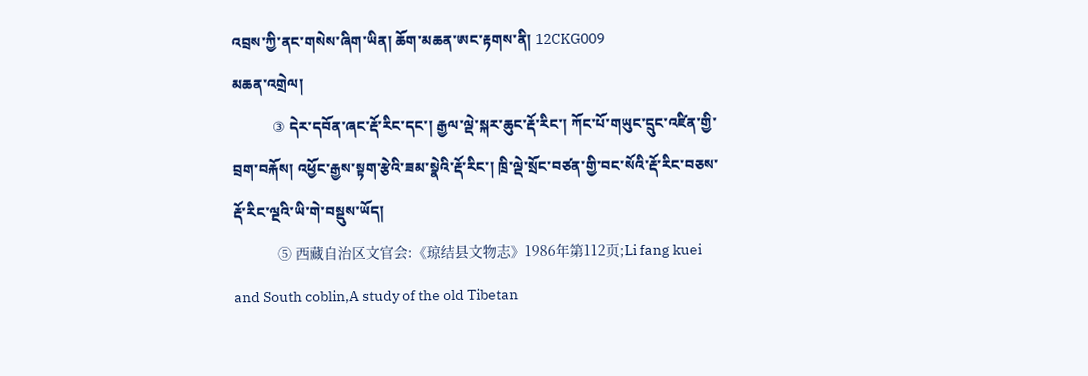འབྲས་ཀྱི་ནང་གསེས་ཞིག་ཡིན། ཆོག་མཆན་ཨང་རྟགས་ནི། 12CKG009
མཆན་འགྲེལ།
           ③ དེར་དབོན་ཞང་རྡོ་རིང་དང་། རྒྱལ་ལྡེ་སྐར་ཆུང་རྡོ་རིང་། ཀོང་པོ་གཡུང་དྲུང་འཛིན་གྱི་བྲག་བརྐོས། འཕྱོང་རྒྱས་སྟག་རྩེའི་ཟམ་སྣེའི་རྡོ་རིང་། ཁྲི་ལྡེ་སྲོང་བཙན་གྱི་བང་སོའི་རྡོ་རིང་བཅས་རྡོ་རིང་ལྔའི་ཡི་གེ་བསྡུས་ཡོད།
           ⑤ 西藏自治区文官会:《琼结县文物志》1986年第112页;Li fang kuei and South coblin,A study of the old Tibetan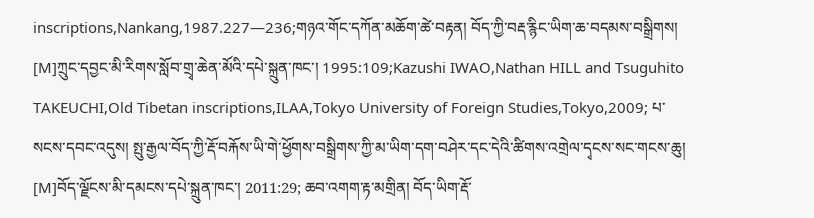inscriptions,Nankang,1987.227—236;གཉའ་གོང་དཀོན་མཆོག་ཚེ་བརྟན། བོད་ཀྱི་བརྡ་རྙིང་ཡིག་ཆ་བདམས་བསྒྲིགས། [M]ཀྲུང་དབྱང་མི་རིགས་སློབ་གྲྭ་ཆེན་མོའི་དཔེ་སྐྲུན་ཁང་། 1995:109;Kazushi IWAO,Nathan HILL and Tsuguhito TAKEUCHI,Old Tibetan inscriptions,ILAA,Tokyo University of Foreign Studies,Tokyo,2009; པ་སངས་དབང་འདུས། སྤུ་རྒྱལ་བོད་ཀྱི་རྡོ་བརྐོས་ཡི་གེ་ཕྱོགས་བསྒྲིགས་ཀྱི་མ་ཡིག་དག་བཤེར་དང་དེའི་ཚིགས་འགྲེལ་དྭངས་སང་གངས་ཆུ། [M]བོད་ལྗོངས་མི་དམངས་དཔེ་སྐྲུན་ཁང་། 2011:29; ཆབ་འགག་རྟ་མགྲིན། བོད་ཡིག་རྡོ་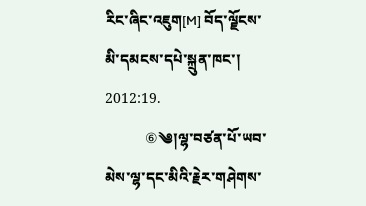རིང་ཞིང་འཇུག[M] བོད་ལྗོངས་མི་དམངས་དཔེ་སྐྲུན་ཁང་། 2012:19.
           ⑥༄།ལྷ་བཙན་པོ་ཡབ་མེས་ལྷ་དང་མིའི་རྗེར་གཤེགས་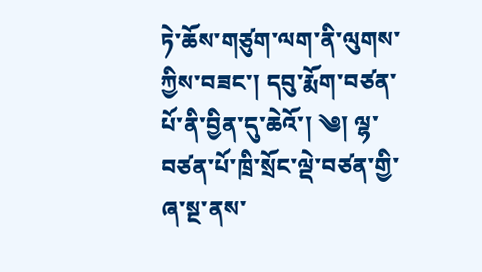ཏེ་ཆོས་གཙུག་ལག་ནི་ལུགས་ཀྱིས་བཟང་། དབུ་རྨོག་བཙན་པོ་ནི་བྱིན་དུ་ཆེའོ་། ༄། ལྷ་བཙན་པོ་ཁྲི་སྲོང་ལྡེ་བཙན་གྱི་ཞ་སྔ་ནས་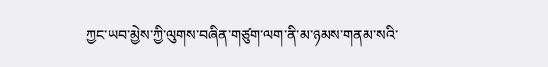ཀྱང་ཡབ་མྱེས་ཀྱི་ལུགས་བཞིན་གཙུག་ལག་ནི་མ་ཉམས་གནམ་སའི་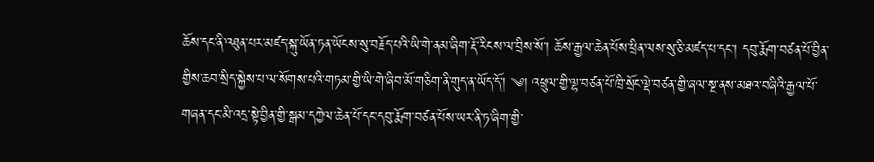ཆོས་དང་ནི་འཐུན་པར་མཛད་སྐུ་ཡོན་ཏན་ཡོངས་སུ་བརྗོད་པའི་ཡི་གེ་ནམ་ཞིག་རྡོ་རིངས་ལ་བྲིས་སོ་། ཆོས་རྒྱལ་ཆེན་པོས་ཕྲིན་ལས་སུ་ཅི་མཛད་པ་དང་། དབུ་རྨོག་བཙན་པོ་བྱིན་གྱིས་ཆབ་སྲིད་སྐྱེས་པ་ལ་སོགས་པའི་གཏམ་གྱི་ཡི་གེ་ཞིབ་མོ་གཅིག་ནི་གུད་ན་ཡོད་དོ་། ༄། འཕྲུལ་གྱི་ལྷ་བཙན་པོ་ཁྲི་སྲོང་ལྡེ་བཙན་གྱི་ཞལ་སྔ་ནས་མཐའ་བཞིའི་རྒྱལ་པོ་གཞན་དང་མི་འདྲ་སྟེ་བྱིན་གྱི་སྒམ་དཀྱེལ་ཆེན་པོ་དང་དབུ་རྨོག་བཙན་པོས་ཡར་ནི་ཏ་ཞིག་གྱི་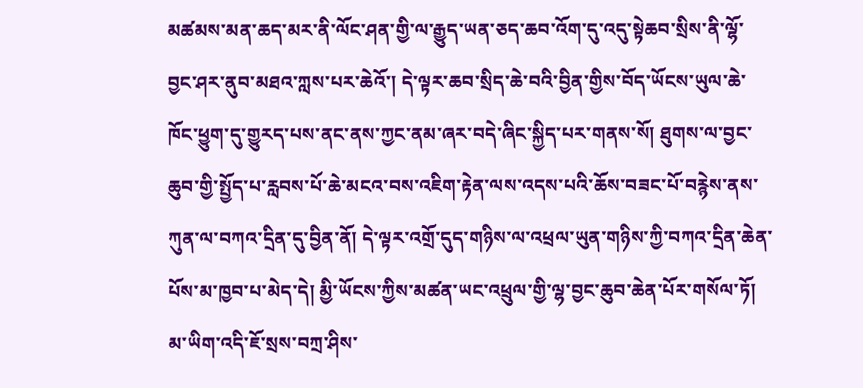མཚམས་མན་ཆད་མར་ནི་ལོང་ཤན་གྱི་ལ་རྒྱུད་ཡན་ཅད་ཆབ་འོག་དུ་འདུ་སྟེཆབ་སྲིས་ནི་ལྷོ་བྱང་ཤར་ནུབ་མཐའ་ཀླས་པར་ཆེའོ་། དེ་ལྟར་ཆབ་སྲིད་ཆེ་བའི་བྱིན་གྱིས་བོད་ཡོངས་ཡུལ་ཆེ་ཁོང་ཕྱུག་དུ་གྱུརད་པས་ནང་ནས་ཀྱང་ནམ་ཞར་བདེ་ཞིང་སྐྱིད་པར་གནས་སོ། ཐུགས་ལ་བྱང་ཆུབ་གྱི་སྤྱོད་པ་རླབས་པོ་ཆེ་མངའ་བས་འཇིག་རྟེན་ལས་འདས་པའི་ཆོས་བཟང་པོ་བརྙེས་ནས་ཀུན་ལ་བཀའ་དྲིན་དུ་བྱིན་ནོ། དེ་ལྟར་འགྲོ་དུད་གཉིས་ལ་འཕྲལ་ཡུན་གཉིས་ཀྱི་བཀའ་དྲིན་ཆེན་པོས་མ་ཁྱབ་པ་མེད་དེ། མྱི་ཡོངས་ཀྱིས་མཚན་ཡང་འཕྲུལ་གྱི་ལྷ་བྱང་ཆུབ་ཆེན་པོར་གསོལ་ཏོ། མ་ཡིག་འདི་ཇོ་སྲས་བཀྲ་ཤིས་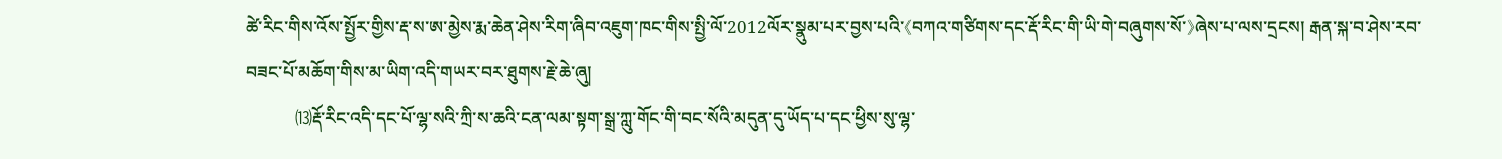ཚེ་རིང་གིས་འོས་སྤྱོར་གྱིས་རྡ་ས་ཨ་མྱེས་རྨ་ཆེན་ཤེས་རིག་ཞིབ་འཇུག་ཁང་གིས་སྤྱི་ལོ་2012ལོར་སྣུམ་པར་བྱས་པའི་《བཀའ་གཙིགས་དང་རྡོ་རིང་གི་ཡི་གེ་བཞུགས་སོ་》ཞེས་པ་ལས་དྲངས། རྒན་སྐ་བ་ཤེས་རབ་བཟང་པོ་མཆོག་གིས་མ་ཡིག་འདི་གཡར་བར་ཐུགས་རྗེ་ཆེ་ཞུ།
           ⒀རྡོ་རིང་འདི་དང་པོ་ལྷ་སའི་ཀྲི་ས་ཆའི་ངན་ལམ་སྟག་སྒྲ་ཀླུ་གོང་གི་བང་སོའི་མདུན་དུ་ཡོད་པ་དང་ཕྱིས་སུ་ལྷ་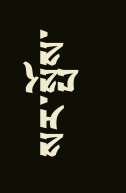སར་སྤོས་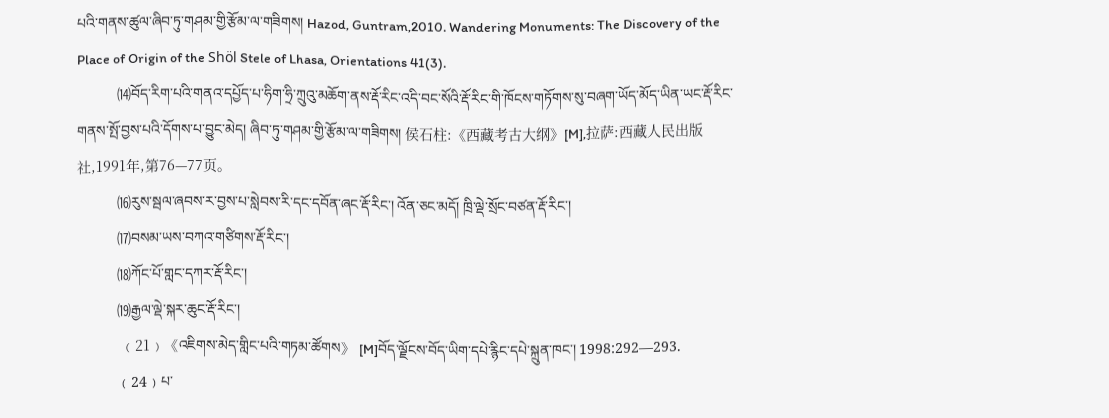པའི་གནས་ཚུལ་ཞིབ་ཏུ་གཤམ་གྱི་རྩོམ་ལ་གཟིགས། Hazod, Guntram,2010. Wandering Monuments: The Discovery of the Place of Origin of the Shöl Stele of Lhasa, Orientations 41(3).
           ⒁བོད་རིག་པའི་གནའ་དཔྱོད་པ་ཧིག་ཧྲི་ཀྲུའུ་མཆོག་ནས་རྡོ་རིང་འདི་བང་སོའི་རྡོ་རིང་གི་ཁོངས་གཏོགས་སུ་བཞག་ཡོད་མོད་ཡིན་ཡང་རྡོ་རིང་གནས་སྤོ་བྱས་པའི་དོགས་པ་བྱུང་མེད། ཞིབ་ཏུ་གཤམ་གྱི་རྩོམ་ལ་གཟིགས། 侯石柱:《西藏考古大纲》[M],拉萨:西藏人民出版社,1991年,第76—77页。
           ⒃རུས་སྦལ་ཞབས་ར་བྱས་པ་སླེབས་རི་དང་དབོན་ཞང་རྡོ་རིང་། འོན་ཅང་མདོ། ཁྲི་ལྡེ་སྲོང་བཙན་རྡོ་རིང་།
           ⒄བསམ་ཡས་བཀའ་གཙིགས་རྡོ་རིང་།
           ⒅ཀོང་པོ་གླང་དཀར་རྡོ་རིང་།
           ⒆རྒྱལ་ལྡེ་སྐར་ཆུང་རྡོ་རིང་།
           ﹙21﹚《འཇིགས་མེད་གླིང་པའི་གཏམ་ཚོགས》 [M]བོད་ལྗོངས་བོད་ཡིག་དཔེ་རྙིང་དཔེ་སྐྲུན་ཁང་། 1998:292—293.
           ﹙24﹚པ་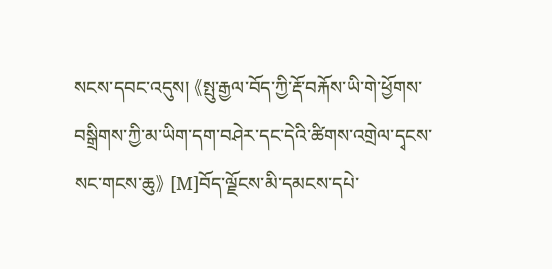སངས་དབང་འདུས། 《སྤུ་རྒྱལ་བོད་ཀྱི་རྡོ་བརྐོས་ཡི་གེ་ཕྱོགས་བསྒྲིགས་ཀྱི་མ་ཡིག་དག་བཤེར་དང་དེའི་ཚིགས་འགྲེལ་དྭངས་སང་གངས་ཆུ》 [M]བོད་ལྗོངས་མི་དམངས་དཔེ་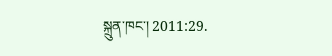སྐྲུན་ཁང་། 2011:29.